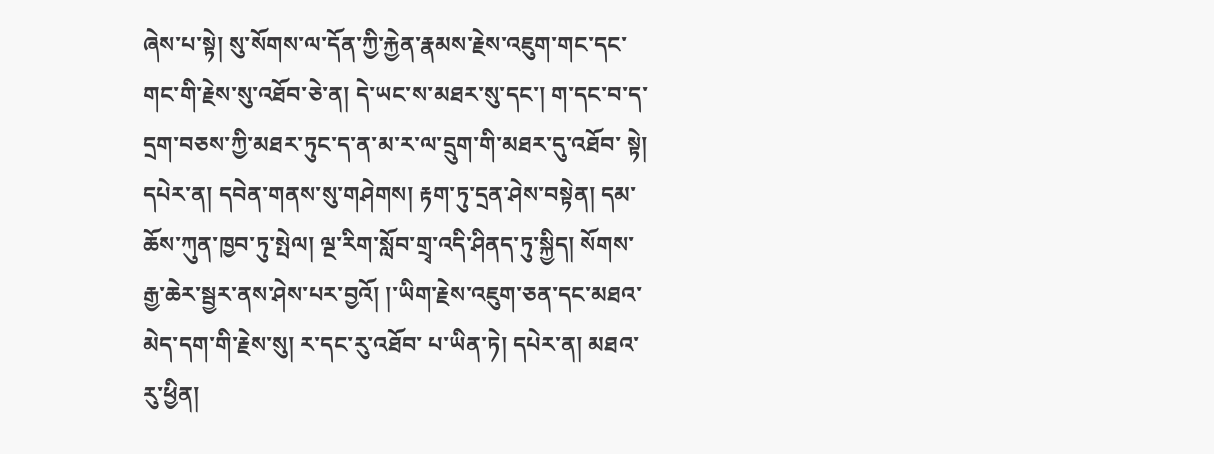ཞེས་པ་སྟེ། སུ་སོགས་ལ་དོན་ཀྱི་རྐྱེན་རྣམས་རྗེས་འཇུག་གང་དང་གང་གི་རྗེས་སུ་འཐོབ་ཅེ་ན། དེ་ཡང་ས་མཐར་སུ་དང་། ག་དང་བ་ད་དྲག་བཅས་ཀྱི་མཐར་ཏུང་ད་ན་མ་ར་ལ་དྲུག་གི་མཐར་དུ་འཐོབ་ སྟེ། དཔེར་ན། དབེན་གནས་སུ་གཤེགས། རྟག་ཏུ་དྲན་ཤེས་བསྟེན། དམ་ཆོས་ཀུན་ཁྱབ་ཏུ་སྤེལ། ལྔ་རིག་སློབ་གྲྭ་འདི་ཤིནད་ཏུ་སྐྱིད། སོགས་རྒྱ་ཆེར་སྦྱར་ནས་ཤེས་པར་བྱའོ། །་ཡིག་རྗེས་འཇུག་ཅན་དང་མཐའ་མེད་དག་གི་རྗེས་སུ། ར་དང་རུ་འཐོབ་ པ་ཡིན་ཏེ། དཔེར་ན། མཐའ་རུ་ཕྱིན།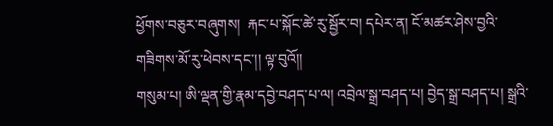ཕྱོགས་བཅུར་བཞུགས།  རྐང་པ་སྐོང་ཚེ་རུ་སྦྱོར་བ། དཔེར་ན། ངོ་མཚར་ཤེས་བྱའི་གཟིགས་མོ་རུ་ཕེབས་དང་།། ལྟ་བུའོ།།
གསུམ་པ། ཨི་ལྡན་གྱི་རྣམ་དབྱེ་བཤད་པ་ལ། འབྲེལ་སྒྲ་བཤད་པ། བྱེད་སྒྲ་བཤད་པ། སྒྲའི་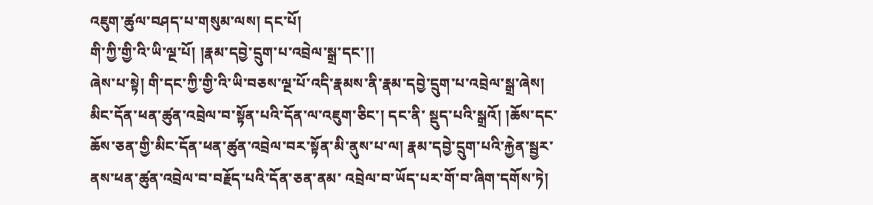འཇུག་ཚུལ་བཤད་པ་གསུམ་ལས། དང་པོ།
གི་ཀྱི་གྱི་འི་ཡི་ལྔ་པོ། །རྣམ་དབྱེ་དྲུག་པ་འབྲེལ་སྒྲ་དང་།།
ཞེས་པ་སྟེ། གི་དང་ཀྱི་གྱི་འི་ཡི་བཅས་ལྔ་པོ་འདི་རྣམས་ནི་རྣམ་དབྱེ་དྲུག་པ་འབྲེལ་སྒྲ་ཞེས། མིང་དོན་ཕན་ཚུན་འབྲེལ་བ་སྟོན་པའི་དོན་ལ་འཇུག་ཅིང་། དང་ནི་ སྡུད་པའི་སྒྲའོ། །ཆོས་དང་ཆོས་ཅན་གྱི་མིང་དོན་ཕན་ཚུན་འབྲེལ་བར་སྟོན་མི་ནུས་པ་ལ། རྣམ་དབྱེ་དྲུག་པའི་རྐྱེན་སྦྱར་ནས་ཕན་ཚུན་འབྲེལ་བ་བརྗོད་པའི་དོན་ཅན་ནམ་ འབྲེལ་བ་ཡོད་པར་གོ་བ་ཞིག་དགོས་ཏེ།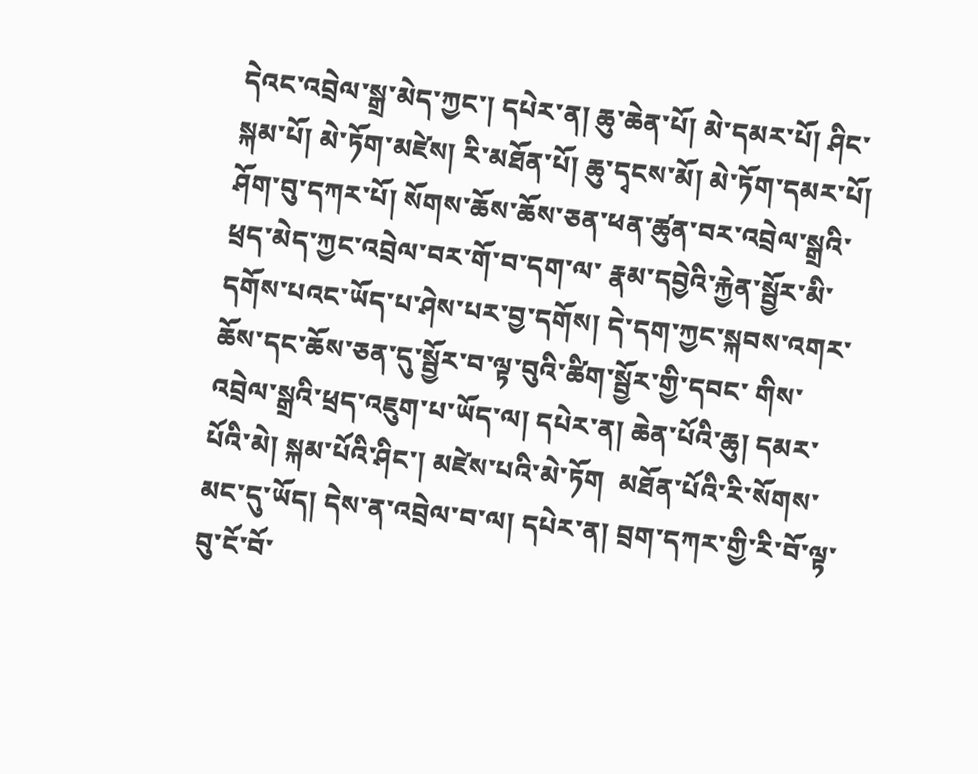དེའང་འབྲེལ་སྒྲ་མེད་ཀྱང་། དཔེར་ན། ཆུ་ཆེན་པོ། མེ་དམར་པོ། ཤིང་སྐམ་པོ། མེ་ཏོག་མཛེས། རི་མཐོན་པོ། ཆུ་དྭངས་མོ། མེ་ཏོག་དམར་པོ། ཤོག་བུ་དཀར་པོ། སོགས་ཆོས་ཆོས་ཅན་ཕན་ཚུན་བར་འབྲེལ་སྒྲའི་ཕྲད་མེད་ཀྱང་འབྲེལ་བར་གོ་བ་དག་ལ་ རྣམ་དབྱེའི་རྐྱེན་སྦྱོར་མི་དགོས་པའང་ཡོད་པ་ཤེས་པར་བྱ་དགོས། དེ་དག་ཀྱང་སྐབས་འགར་ཆོས་དང་ཆོས་ཅན་དུ་སྦྱོར་བ་ལྟ་བུའི་ཚིག་སྦྱོར་གྱི་དབང་ གིས་འབྲེལ་སྒྲའི་ཕྲད་འཇུག་པ་ཡོད་ལ། དཔེར་ན། ཆེན་པོའི་ཆུ། དམར་པོའི་མེ། སྐམ་པོའི་ཤིང་། མཛེས་པའི་མེ་ཏོག  མཐོན་པོའི་རི་སོགས་མང་དུ་ཡོད། དེས་ན་འབྲེལ་བ་ལ། དཔེར་ན། བྲག་དཀར་གྱི་རི་བོ་ལྟ་བུ་ངོ་བོ་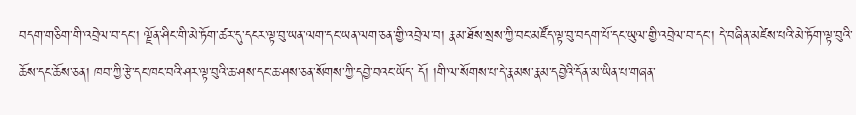བདག་གཅིག་གི་འབྲེལ་བ་དང་། ལྗོན་ཤིང་གི་མེ་ཏོག་ཚར་དུ་དངར་ལྟ་བུ་ཡན་ལག་དང་ཡན་ལག་ཅན་གྱི་འབྲེལ་བ། རྣམ་ཐོས་སྲས་ཀྱི་བང་མཛོད་ལྟ་བུ་བདག་པོ་དང་ཡུལ་གྱི་འབྲེལ་བ་དང་། དེ་བཞིན་མཛེས་པའི་མེ་ཏོག་ལྟ་བུའི་ཆོས་དང་ཆོས་ཅན། ཁབ་ཀྱི་རྩེ་དང་ཁང་བའི་ཤར་ལྟ་བུའི་ཆ་ཤས་དང་ཆ་ཤས་ཅན་སོགས་ཀྱི་དབྱེ་བའང་ཡོད་ དོ། །གི་ལ་སོགས་པ་དེ་རྣམས་རྣམ་དབྱེའི་དོན་མ་ཡིན་པ་གཞན་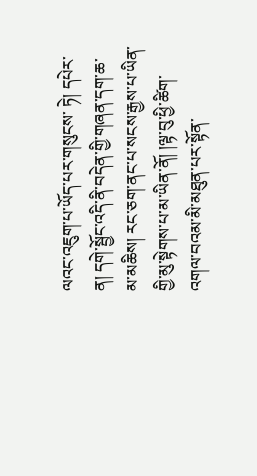ལའང་འཇུག་པ་ཡོད་པར་གསུངས་ ཏེ། དཔེར་ན། དགེ་སྦྱོང་འདི་ནི་བདེན་གྱི་གཞན་དག་ཆ་མ་མཆིས། རང་ཅག་ནང་པ་སངས་རྒྱས་པ་ཡིན་གྱི་མུ་སྟེགས་པ་མ་ཡིན་ནོ། །ལྟ་བུ་ཕྱི་ཚིག་འགལ་བའམ་མི་མཐུན་པར་སྟོན་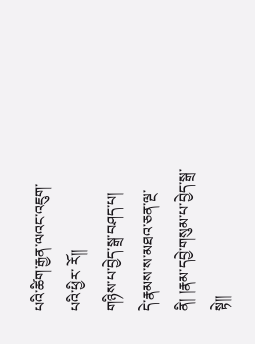པའི་ཚིག་རྒྱན་ལའང་འཇུག་པའི་ཕྱིར་ རོ།།
གཉིས་པ་བྱེད་སྒྲ་བཤད་པ།
དེ་རྣམས་ས་མཐའ་ཅན་ལྔ་ནི། །རྣམ་དབྱེ་གསུམ་པ་བྱེད་སྒྲ་སྟེ།།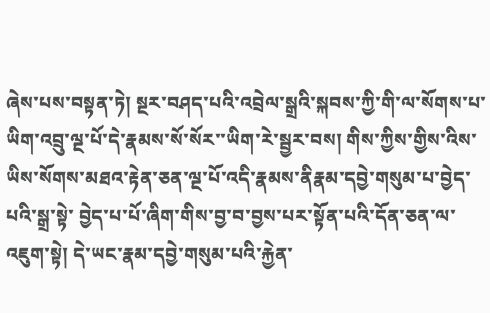ཞེས་པས་བསྟན་ཏེ། སྔར་བཤད་པའི་འབྲེལ་སྒྲའི་སྐབས་ཀྱི་གི་ལ་སོགས་པ་ཡིག་འབྲུ་ལྔ་པོ་དེ་རྣམས་སོ་སོར་་ཡིག་རེ་སྦྱར་བས། གིས་ཀྱིས་གྱིས་འིས་ཡིས་སོགས་མཐའ་རྟེན་ཅན་ལྔ་པོ་འདི་རྣམས་ནིརྣམ་དབྱེ་གསུམ་པ་བྱེད་པའི་སྒྲ་སྟེ་ བྱེད་པ་པོ་ཞིག་གིས་བྱ་བ་བྱས་པར་སྟོན་པའི་དོན་ཅན་ལ་འཇུག་སྟེ། དེ་ཡང་རྣམ་དབྱེ་གསུམ་པའི་རྐྱེན་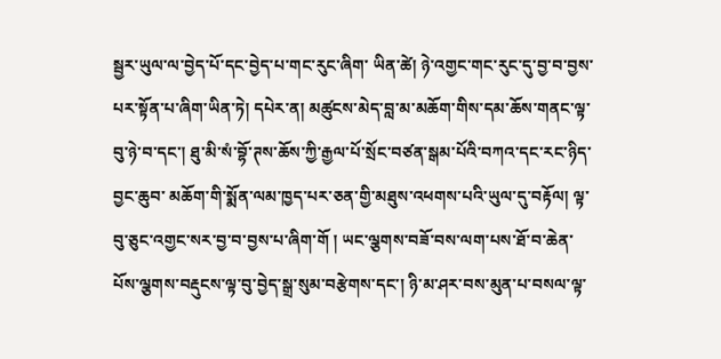སྦྱར་ཡུལ་ལ་བྱེད་པོ་དང་བྱེད་པ་གང་རུང་ཞིག་ ཡིན་ཚེ། ཉེ་འགྱང་གང་རུང་དུ་བྱ་བ་བྱས་པར་སྟོན་པ་ཞིག་ཡིན་ཏེ། དཔེར་ན། མཚུངས་མེད་བླ་མ་མཆོག་གིས་དམ་ཆོས་གནང་ལྟ་བུ་ཉེ་བ་དང་། ཐུ་མི་སཾ་བྷོ་ཊས་ཆོས་ཀྱི་རྒྱལ་པོ་སྲོང་བཙན་སྒམ་པོའི་བཀའ་དང་རང་ཉིད་བྱང་ཆུབ་ མཆོག་གི་སྨོན་ལམ་ཁྱད་པར་ཅན་གྱི་མཐུས་འཕགས་པའི་ཡུལ་དུ་བརྟོལ། ལྟ་བུ་ཅུང་འགྱང་སར་བྱ་བ་བྱས་པ་ཞིག་གོ ། ཡང་ལྕགས་བཟོ་བས་ལག་པས་ཐོ་བ་ཆེན་པོས་ལྕགས་བརྡུངས་ལྟ་བུ་བྱེད་སྒྲ་སུམ་བརྩེགས་དང་། ཉི་མ་ཤར་བས་མུན་པ་བསལ་ལྟ་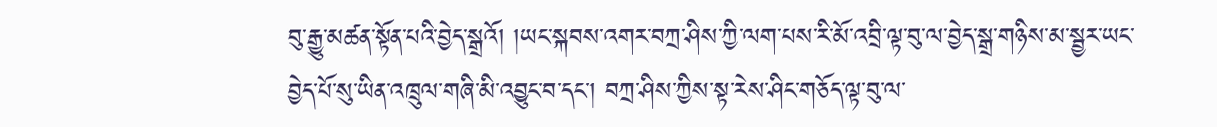བུ་རྒྱུ་མཚན་སྟོན་པའི་བྱེད་སྒྲའོ། །ཡང་སྐབས་འགར་བཀྲ་ཤིས་ཀྱི་ལག་པས་རི་མོ་འབྲི་ལྟ་བུ་ལ་བྱེད་སྒྲ་གཉིས་མ་སྦྱར་ཡང་བྱེད་པོ་སུ་ཡིན་འཁྲུལ་གཞི་མི་འབྱུང་བ་དང་། བཀྲ་ཤིས་ཀྱིས་སྟ་རེས་ཤིང་གཅོད་ལྟ་བུ་ལ་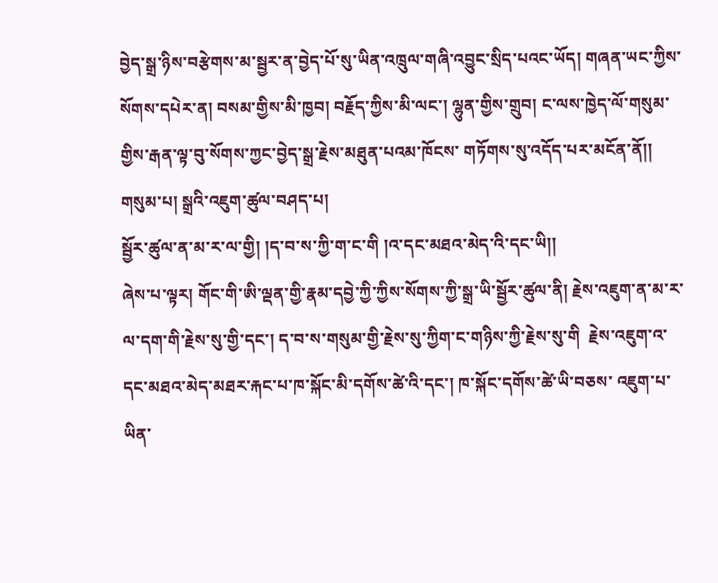བྱེད་སྒྲ་ཉིས་བརྩེགས་མ་སྦྱར་ན་བྱེད་པོ་སུ་ཡིན་འཁྲུལ་གཞི་འབྱུང་སྲིད་པའང་ཡོད། གཞན་ཡང་ཀྱིས་སོགས་དཔེར་ན། བསམ་གྱིས་མི་ཁྱབ། བརྗོད་ཀྱིས་མི་ལང་། ལྷུན་གྱིས་གྲུབ། ང་ལས་ཁྱེད་ལོ་གསུམ་གྱིས་རྒན་ལྟ་བུ་སོགས་ཀྱང་བྱེད་སྒྲ་རྗེས་མཐུན་པའམ་ཁོངས་ གཏོགས་སུ་འདོད་པར་མངོན་ནོ།།
གསུམ་པ། སྒྲའི་འཇུག་ཚུལ་བཤད་པ།
སྦྱོར་ཚུལ་ན་མ་ར་ལ་གྱི། །ད་བ་ས་ཀྱི་ག་ང་གི །འ་དང་མཐའ་མེད་འི་དང་ཡི།།
ཞེས་པ་ལྟར། གོང་གི་ཨི་ལྡན་གྱི་རྣམ་དབྱེ་ཀྱི་ཀྱིས་སོགས་ཀྱི་སྒྲ་ཡི་སྦྱོར་ཚུལ་ནི། རྗེས་འཇུག་ན་མ་ར་ལ་དག་གི་རྗེས་སུ་གྱི་དང་། ད་བ་ས་གསུམ་གྱི་རྗེས་སུ་ཀྱིག་ང་གཉིས་ཀྱི་རྗེས་སུ་གི  རྗེས་འཇུག་འ་དང་མཐའ་མེད་མཐར་རྐང་པ་ཁ་སྐོང་མི་དགོས་ཚེ་འི་དང་། ཁ་སྐོང་དགོས་ཚེ་ཡི་བཅས་ འཇུག་པ་ཡིན་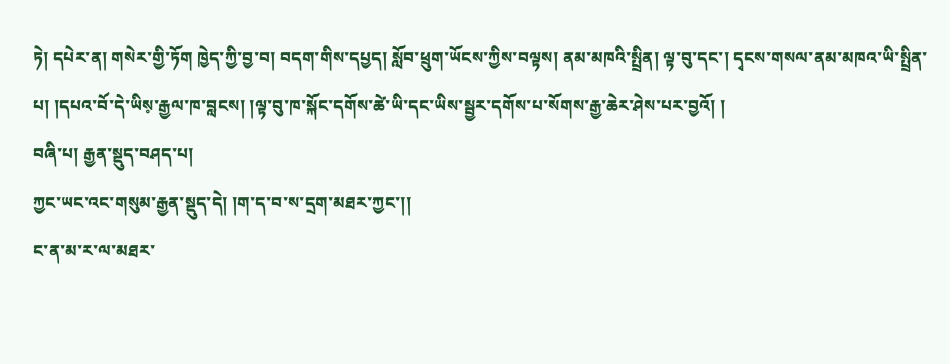ཏེ། དཔེར་ན། གསེར་གྱི་ཏོག ཁྱེད་ཀྱི་བྱ་བ། བདག་གིས་དཔྱད། སློབ་ཕྲུག་ཡོངས་ཀྱིས་བལྟས། ནམ་མཁའི་སྤྲིན། ལྟ་བུ་དང་། དྭངས་གསལ་ནམ་མཁའ་ཡི་སྤྲིན་པ། །དཔའ་བོ་དེ་ཡིས༷་རྒྱལ་ཁ་བླངས། །ལྟ་བུ་ཁ་སྐོང་དགོས་ཚེ་ཡི་དང་ཡིས་སྦྱར་དགོས་པ་སོགས་རྒྱ་ཆེར་ཤེས་པར་བྱའོ། །
བཞི་པ། རྒྱན་སྡུད་བཤད་པ།
ཀྱང་ཡང་འང་གསུམ་རྒྱན་སྡུད་དེ། །ག་ད་བ་ས་དྲག་མཐར་ཀྱང་།།
ང་ན་མ་ར་ལ་མཐར་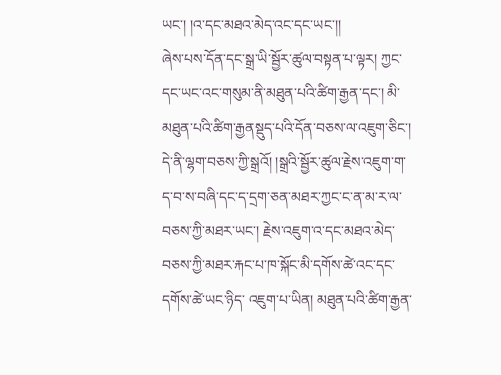ཡང་། །འ་དང་མཐའ་མེད་འང་དང་ཡང་།།
ཞེས་པས་དོན་དང་སྒྲ་ཡི་སྦྱོར་ཚུལ་བསྟན་པ་ལྟར། ཀྱང་དང་ཡང་འང་གསུམ་ནི་མཐུན་པའི་ཚིག་རྒྱན་དང་། མི་མཐུན་པའི་ཚིག་རྒྱནསྡུད་པའི་དོན་བཅས་ལ་འཇུག་ཅིང་། དེ་ནི་ལྷག་བཅས་ཀྱི་སྒྲའོ། །སྒྲའི་སྦྱོར་ཚུལ་རྗེས་འཇུག་ག་ད་བ་ས་བཞི་དང་ད་དྲག་ཅན་མཐར་ཀྱང་ང་ན་མ་ར་ལ་བཅས་ཀྱི་མཐར་ཡང་། རྗེས་འཇུག་འ་དང་མཐའ་མེད་བཅས་ཀྱི་མཐར་རྐང་པ་ཁ་སྐོང་མི་དགོས་ཚེ་འང་དང་དགོས་ཚེ་ཡང་ཉིད་ འཇུག་པ་ཡིན། མཐུན་པའི་ཚིག་རྒྱན་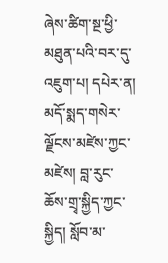ཞེས་ཚིག་སྔ་ཕྱི་མཐུན་པའི་བར་དུ་འཇུག་པ། དཔེར་ན། མདོ་སྨད་གསེར་ལྗོངས་མཛེས་ཀྱང་མཛེས། བླ་རུང་ཆོས་གྲྭ་སྐྱིད་ཀྱང་སྐྱིད། སློབ་མ་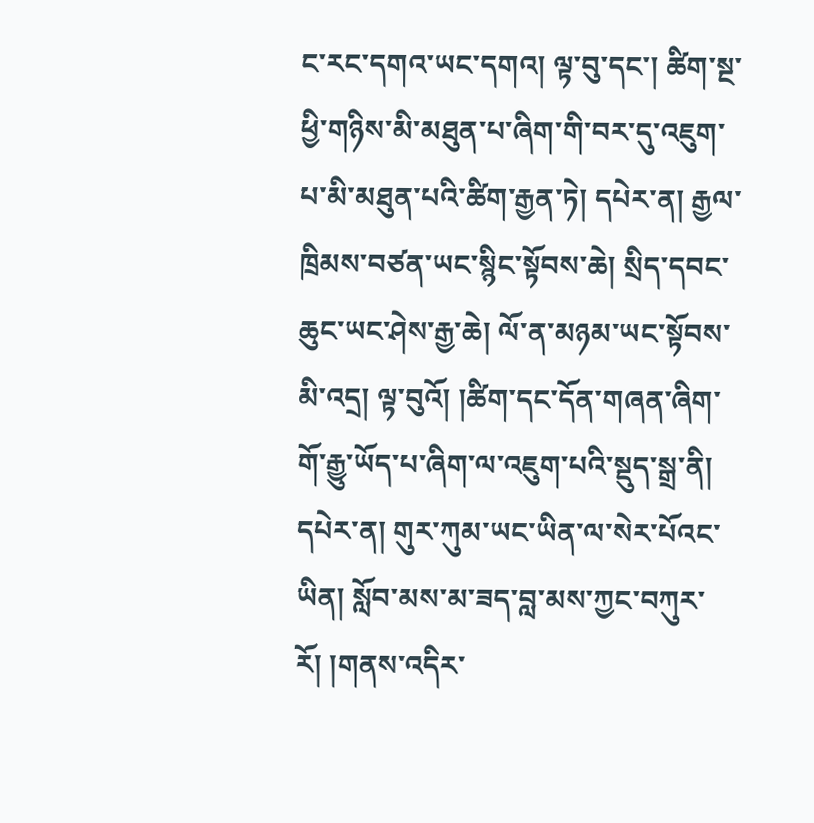ང་རང་དགའ་ཡང་དགའ། ལྟ་བུ་དང་། ཚིག་སྔ་ཕྱི་གཉིས་མི་མཐུན་པ་ཞིག་གི་བར་དུ་འཇུག་པ་མི་མཐུན་པའི་ཚིག་རྒྱན་ཏེ། དཔེར་ན། རྒྱལ་ཁྲིམས་བཙན་ཡང་སྙིང་སྟོབས་ཆེ། སྲིད་དབང་ཆུང་ཡང་ཤེས་རྒྱ་ཆེ། ལོ་ན་མཉམ་ཡང་སྟོབས་མི་འདྲ། ལྟ་བུའོ། །ཚིག་དང་དོན་གཞན་ཞིག་གོ་རྒྱུ་ཡོད་པ་ཞིག་ལ་འཇུག་པའི་སྡུད་སྒྲ་ནི། དཔེར་ན། གུར་ཀུམ་ཡང་ཡིན་ལ་སེར་པོའང་ཡིན། སློབ་མས་མ་ཟད་བླ་མས་ཀྱང་བཀུར་རོ། །གནས་འདིར་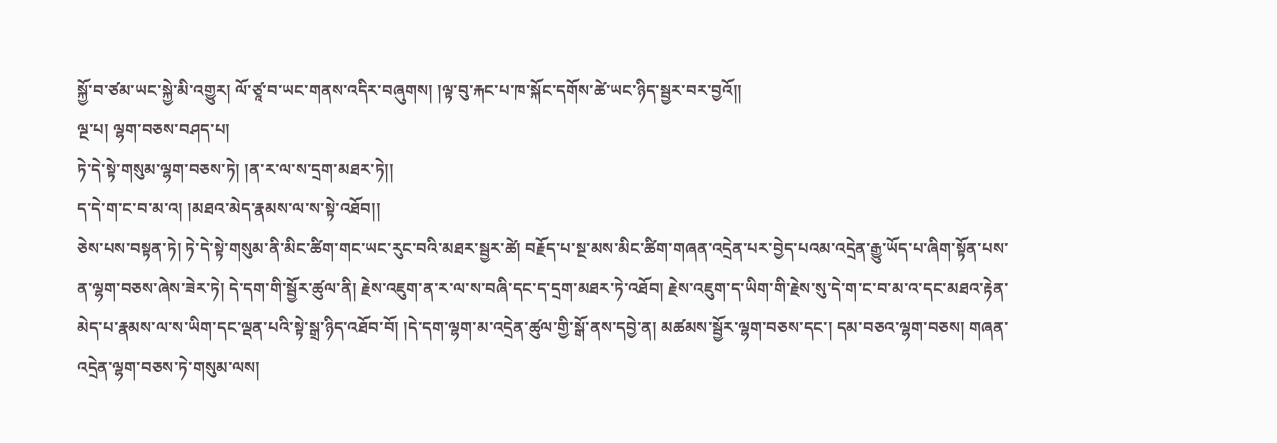སྐྱོ་བ་ཙམ་ཡང་སྐྱེ་མི་འགྱུར། ལོ་ཙཱ་བ་ཡང་གནས་འདིར་བཞུགས། །ལྟ་བུ་རྐང་པ་ཁ་སྐོང་དགོས་ཚེ་ཡང་ཉིད་སྦྱར་བར་བྱའོ།།
ལྔ་པ། ལྷག་བཅས་བཤད་པ།
ཏེ་དེ་སྟེ་གསུམ་ལྷག་བཅས་ཏེ། །ན་ར་ལ་ས་དྲག་མཐར་ཏེ།།
ད་དེ་ག་ང་བ་མ་འ། །མཐའ་མེད་རྣམས་ལ་ས་སྟེ་འཐོབ།།
ཅེས་པས་བསྟན་ཏེ། ཏེ་དེ་སྟེ་གསུམ་ནི་མིང་ཚིག་གང་ཡང་རུང་བའི་མཐར་སྦྱར་ཚེ། བརྗོད་པ་སྔ་མས་མིང་ཚིག་གཞན་འདྲེན་པར་བྱེད་པའམ་འདྲེན་རྒྱུ་ཡོད་པ་ཞིག་སྟོན་པས་ན་ལྷག་བཅས་ཞེས་ཟེར་ཏེ། དེ་དག་གི་སྦྱོར་ཚུལ་ནི། རྗེས་འཇུག་ན་ར་ལ་ས་བཞི་དང་ད་དྲག་མཐར་ཏེ་འཐོབ། རྗེས་འཇུག་ད་ཡིག་གི་རྗེས་སུ་དེ་ག་ང་བ་མ་འ་དང་མཐའ་རྟེན་མེད་པ་རྣམས་ལ་ས་ཡིག་དང་ལྡན་པའི་སྟེ་སྒྲ་ཉིད་འཐོབ་བོ། །དེ་དག་ལྷག་མ་འདྲེན་ཚུལ་གྱི་སྒོ་ནས་དབྱེ་ན། མཚམས་སྦྱོར་ལྷག་བཅས་དང་། དམ་བཅའ་ལྷག་བཅས། གཞན་འདྲེན་ལྷག་བཅས་ཏེ་གསུམ་ལས།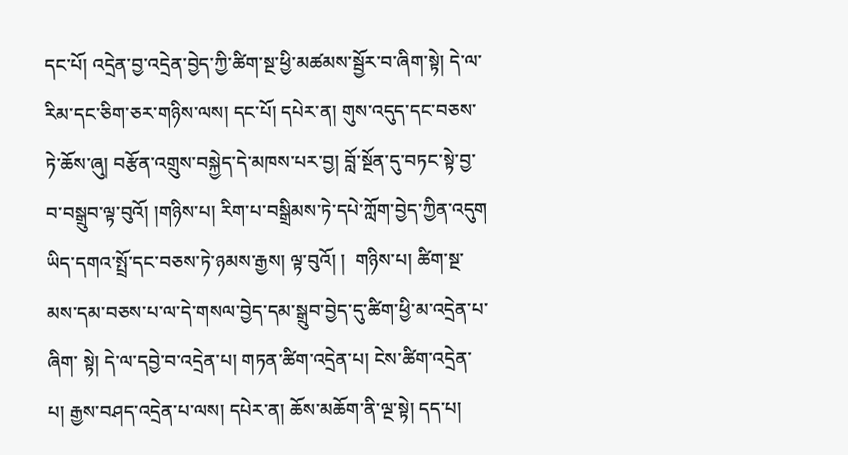དང་པོ། འདྲེན་བྱ་འདྲེན་བྱེད་ཀྱི་ཚིག་སྔ་ཕྱི་མཚམས་སྦྱོར་བ་ཞིག་སྟེ། དེ་ལ་རིམ་དང་ཅིག་ཅར་གཉིས་ལས། དང་པོ། དཔེར་ན། གུས་འདུད་དང་བཅས་ཏེ་ཆོས་ཞུ། བརྩོན་འགྲུས་བསྐྱེད་དེ་མཁས་པར་བྱ། བློ་སྔོན་དུ་བཏང་སྟེ་བྱ་བ་བསྒྲུབ་ལྟ་བུའོ། །གཉིས་པ། རིག་པ་བསྒྲིམས་ཏེ་དཔེ་ཀློག་བྱེད་ཀྱིན་འདུག  ཡིད་དགའ་སྤྲོ་དང་བཅས་ཏེ་ཉམས་རྒྱས། ལྟ་བུའོ། །  གཉིས་པ། ཚིག་སྔ་མས་དམ་བཅས་པ་ལ་དེ་གསལ་བྱེད་དམ་སྒྲུབ་བྱེད་དུ་ཚིག་ཕྱི་མ་འདྲེན་པ་ཞིག་ སྟེ། དེ་ལ་དབྱེ་བ་འདྲེན་པ། གཏན་ཚིག་འདྲེན་པ། ངེས་ཚིག་འདྲེན་པ། རྒྱས་བཤད་འདྲེན་པ་ལས། དཔེར་ན། ཆོས་མཆོག་ནི་ལྔ་སྟེ། དད་པ།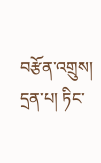བརྩོན་འགྲུས། དྲན་པ། ཏིང་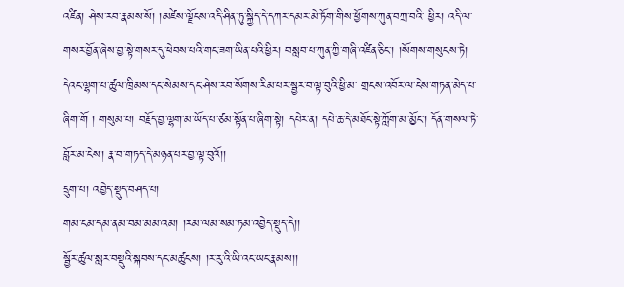འཛིན། ཤེས་རབ་རྣམས་སོ། །མཛེས་ལྗོངས་འདི་ཤིན་ཏུ་སྐྱིད་དེ་དཀར་དམར་མེ་ཏོག་གིས་ཕྱོགས་ཀུན་བཀྲ་བའི་ ཕྱིར། འདི་ལ་གསར་བྱོན་ཞེས་བྱ་སྟེ་གསར་དུ་ཕེབས་པའི་གང་ཟག་ཡིན་པའི་ཕྱིར། བསླབ་པ་ཀུན་ཀྱི་གཞི་འཛིན་ཅིང་། །སོགས་གསུངས་ཏེ། དེའང་ལྷག་པ་ཚུལ་ཁྲིམས་དང་སེམས་དང་ཤེས་རབ་སོགས་རིམ་པར་སྦྱར་བ་ལྟ་བུའི་ཕྱི་མ་ གྲངས་འབོར་ལ་ངེས་གཏན་མེད་པ་ཞིག་གོ ། གསུམ་པ། བརྗོད་བྱ་ལྷག་མ་ཡོད་པ་ཙམ་སྟོན་པ་ཞིག་སྟེ། དཔེར་ན། དཔེ་ཆ་དེ་མཐོང་སྟེ་ཀློག་མ་མྱོང་། དོན་གསལ་ཏེ་བློར་མ་ངེས། རྣ་བ་གཏད་དེ་མཉན་པར་བྱ་ལྟ་བུའོ།།
དྲུག་པ། འབྱེད་སྡུད་བཤད་པ།
གམ་ངམ་དམ་ནམ་བམ་མམ་འམ། །རམ་ལམ་སམ་ཏམ་འབྱེད་སྡུད་དེ།།
སྦྱོར་ཚུལ་སླར་བསྡུའི་སྐབས་དང་མཚུངས། །ར་རུ་འི་ཡི་འང་ཡང་རྣམས།།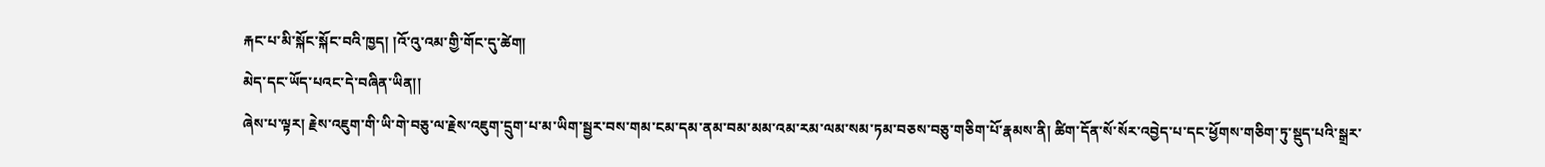རྐང་པ་མི་སྐོང་སྐོང་བའི་ཁྱད། །འོ་འུ་འམ་གྱི་གོང་དུ་ཚེག།
མེད་དང་ཡོད་པའང་དེ་བཞིན་ཡིན།།
ཞེས་པ་ལྟར། རྗེས་འཇུག་གི་ཡི་གེ་བཅུ་ལ་རྗེས་འཇུག་དྲུག་པ་མ་ཡིག་སྦྱར་བས་གམ་ངམ་དམ་ནམ་བམ་མམ་འམ་རམ་ལམ་སམ་ཏམ་བཅས་བཅུ་གཅིག་པོ་རྣམས་ནི། ཚིག་དོན་སོ་སོར་འབྱེད་པ་དང་ཕྱོགས་གཅིག་ཏུ་སྡུད་པའི་སྒྲར་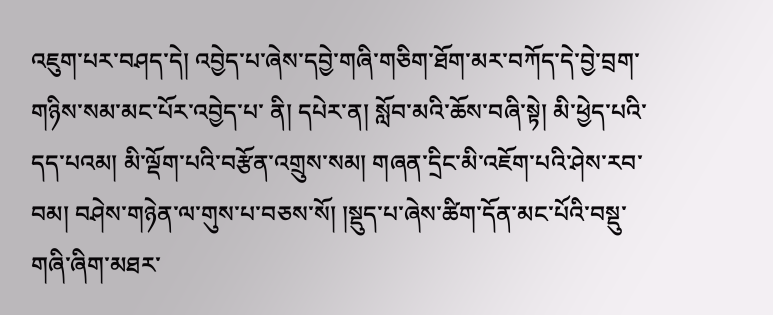འཇུག་པར་བཤད་དེ། འབྱེད་པ་ཞེས་དབྱེ་གཞི་གཅིག་ཐོག་མར་བཀོད་དེ་བྱེ་བྲག་གཉིས་སམ་མང་པོར་འབྱེད་པ་ ནི། དཔེར་ན། སློབ་མའི་ཆོས་བཞི་སྟེ། མི་ཕྱེད་པའི་དད་པའམ། མི་ལྡོག་པའི་བརྩོན་འགྲུས་སམ། གཞན་དྲིང་མི་འཇོག་པའི་ཤེས་རབ་བམ། བཤེས་གཉེན་ལ་གུས་པ་བཅས་སོ། །སྡུད་པ་ཞེས་ཚིག་དོན་མང་པོའི་བསྡུ་གཞི་ཞིག་མཐར་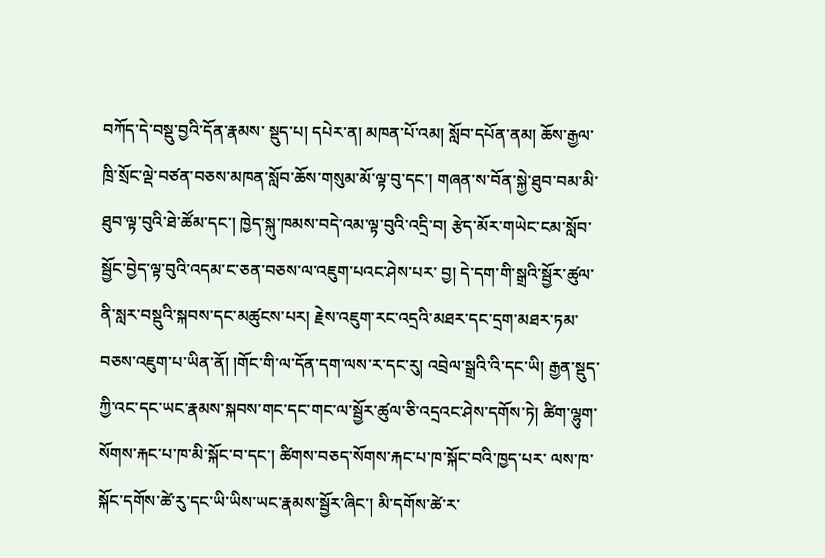བཀོད་དེ་བསྡུ་བྱའི་དོན་རྣམས་ སྡུད་པ། དཔེར་ན། མཁན་པོ་འམ། སློབ་དཔོན་ནམ། ཆོས་རྒྱལ་ཁྲི་སྲོང་ལྡེ་བཙན་བཅས་མཁན་སློབ་ཆོས་གསུམ་མོ་ལྟ་བུ་དང་། གཞན་ས་བོན་སྐྱེ་ཐུབ་བམ་མི་ཐུབ་ལྟ་བུའི་ཐེ་ཚོམ་དང་། ཁྱེད་སྐུ་ཁམས་བདེ་འམ་ལྟ་བུའི་འདྲི་བ། རྩེད་མོར་གཡེང་ངམ་སློབ་སྦྱོང་བྱེད་ལྟ་བུའི་འདམ་ང་ཅན་བཅས་ལ་འཇུག་པའང་ཤེས་པར་ བྱ། དེ་དག་གི་སྒྲའི་སྦྱོར་ཚུལ་ནི་སླར་བསྡུའི་སྐབས་དང་མཚུངས་པར། རྗེས་འཇུག་རང་འདྲའི་མཐར་དང་དྲག་མཐར་ཏམ་བཅས་འཇུག་པ་ཡིན་ནོ། །གོང་གི་ལ་དོན་དག་ལས་ར་དང་རུ། འབྲེལ་སྒྲའི་འི་དང་ཡི། རྒྱན་སྡུད་ཀྱི་འང་དང་ཡང་རྣམས་སྐབས་གང་དང་གང་ལ་སྦྱོར་ཚུལ་ཅི་འདྲའང་ཤེས་དགོས་ཏེ། ཚིག་ལྷུག་སོགས་རྐང་པ་ཁ་མི་སྐོང་བ་དང་། ཚིགས་བཅད་སོགས་རྐང་པ་ཁ་སྐོང་བའི་ཁྱད་པར་ ལས་ཁ་སྐོང་དགོས་ཚེ་རུ་དང་ཡི་ཡིས་ཡང་རྣམས་སྦྱོར་ཞིང་། མི་དགོས་ཚེ་ར་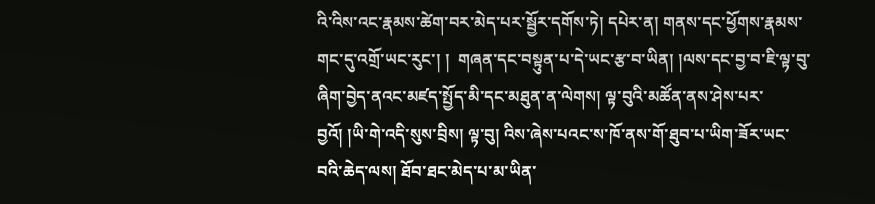འི་འིས་འང་རྣམས་ཚེག་བར་མེད་པར་སྦྱོར་དགོས་ཏེ། དཔེར་ན། གནས་དང་ཕྱོགས་རྣམས་གང་དུ་འགྲོ་ཡང་རུང་། །  གཞན་དང་བསྟུན་པ་དེ་ཡང་རྩ་བ་ཡིན། །ལས་དང་བྱ་བ་ཇི་ལྟ་བུ་ཞིག་བྱེད་ནའང་མཛད་སྤྱོད་མི་དང་མཐུན་ན་ལེགས། ལྟ་བུའི་མཚོན་ནས་ཤེས་པར་བྱའོ། །ཡི་གེ་འདི་སུས་བྲིས། ལྟ་བུ། འིས་ཞེས་པའང་ས་ཁོ་ནས་གོ་ཐུབ་པ་ཡིག་ཟོར་ཡང་བའི་ཆེད་ལས། ཐོབ་ཐང་མེད་པ་མ་ཡིན་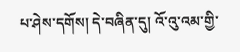པ་ཤེས་དགོས། དེ་བཞིན་དུ། འོ་འུ་འམ་གྱི་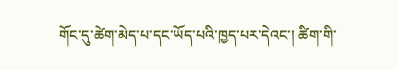གོང་དུ་ཚེག་མེད་པ་དང་ཡོད་པའི་ཁྱད་པར་དེའང་། ཚིག་གི་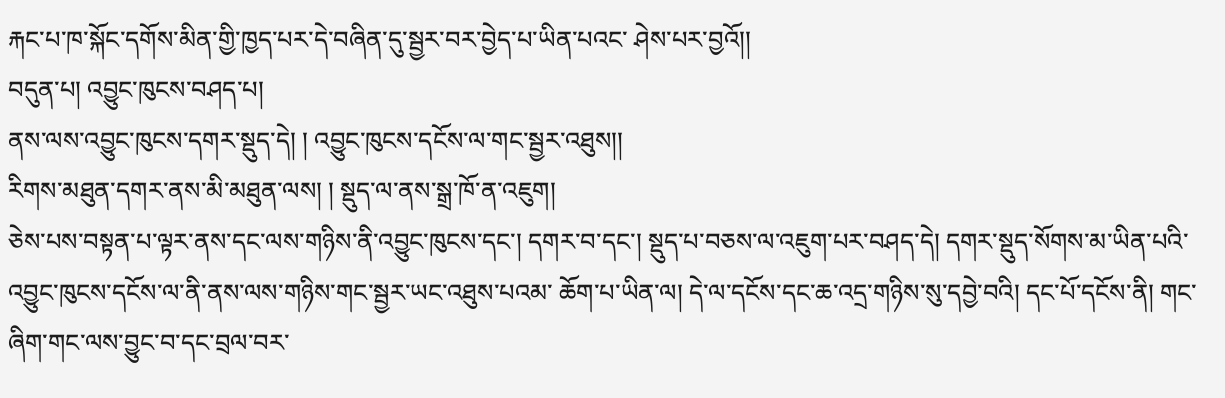རྐང་པ་ཁ་སྐོང་དགོས་མིན་གྱི་ཁྱད་པར་དེ་བཞིན་དུ་སྦྱར་བར་བྱེད་པ་ཡིན་པའང་ ཤེས་པར་བྱའོ།།
བདུན་པ། འབྱུང་ཁུངས་བཤད་པ།
ནས་ལས་འབྱུང་ཁུངས་དགར་སྡུད་དེ། ། འབྱུང་ཁུངས་དངོས་ལ་གང་སྦྱར་འཐུས།།
རིགས་མཐུན་དགར་ནས་མི་མཐུན་ལས། ། སྡུད་ལ་ནས་སྒྲ་ཁོ་ན་འཇུག།
ཅེས་པས་བསྟན་པ་ལྟར་ནས་དང་ལས་གཉིས་ནི་འབྱུང་ཁུངས་དང་། དགར་བ་དང་། སྡུད་པ་བཅས་ལ་འཇུག་པར་བཤད་དེ། དགར་སྡུད་སོགས་མ་ཡིན་པའི་འབྱུང་ཁུངས་དངོས་ལ་ནི་ནས་ལས་གཉིས་གང་སྦྱར་ཡང་འཐུས་པའམ་ ཆོག་པ་ཡིན་ལ། དེ་ལ་དངོས་དང་ཆ་འདྲ་གཉིས་སུ་དབྱེ་བའི། དང་པོ་དངོས་ནི། གང་ཞིག་གང་ལས་བྱུང་བ་དང་བྲལ་བར་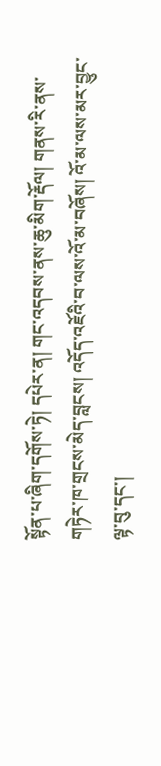སྟོན་པ་ཞིག་དགོས་ཏེ། དཔེར་ན། གང་འདབས་ནས་ཆུ་མིག་རྡོལ། གནས་རི་ནས་གཏེར་ཁ་གྲངས་མེད་བླངས། འདོད་འཇོའི་བ་ལས་འོ་མ་བཞོས། འོ་མ་ལས་མར་བྱུང་ལྟ་བུ་དང་།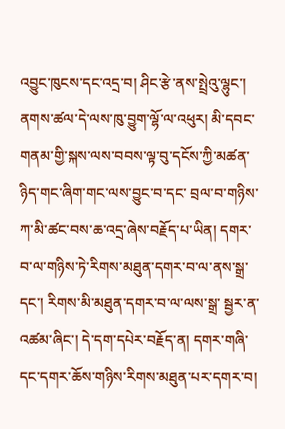འབྱུང་ཁུངས་དང་འདྲ་བ། ཤིང་རྩེ་ནས་སྤྲེའུ་ལྷུང་། ནགས་ཚལ་དེ་ལས་ཁུ་བྱུག་ལྷོ་ལ་འཕུར། མི་དབང་གནམ་གྱི་སྐས་ལས་བབས་ལྟ་བུ་དངོས་ཀྱི་མཚན་ཉིད་གང་ཞིག་གང་ལས་བྱུང་བ་དང་ བྲལ་བ་གཉིས་ཀ་མི་ཚང་བས་ཆ་འདྲ་ཞེས་བརྗོད་པ་ཡིན། དགར་བ་ལ་གཉིས་ཏེ་རིགས་མཐུན་དགར་བ་ལ་ནས་སྒྲ་དང་། རིགས་མི་མཐུན་དགར་བ་ལ་ལས་སྒྲ་ སྦྱར་ན་འཚམ་ཞིང་། དེ་དག་དཔེར་བརྗོད་ན། དགར་གཞི་དང་དགར་ཆོས་གཉིས་རིགས་མཐུན་པར་དགར་བ།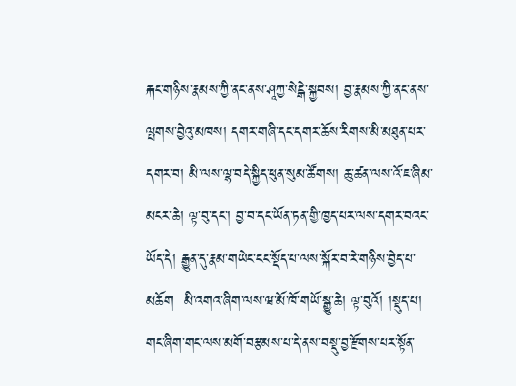རྐང་གཉིས་རྣམས་ཀྱི་ནང་ནས་ཤཱཀྱ་སེངྒེ་སྐྱབས། བྱ་རྣམས་ཀྱི་ནང་ནས་ལྤགས་བྱེའུ་མཁས། དགར་གཞི་དང་དགར་ཆོས་རིགས་མི་མཐུན་པར་དགར་བ། མི་ལས་ལྷ་བདེ་སྐྱིད་ཕུན་སུམ་ཚོགས། ཆུ་ཚན་ལས་འོ་ཇ་ཞིམ་མངར་ཆེ། ལྟ་བུ་དང་། བྱ་བ་དང་ཡོན་ཏན་གྱི་ཁྱད་པར་ལས་དགར་བའང་ཡོད་དེ། རྒྱུན་དུ་རྣམ་གཡེང་ངང་སྡོད་པ་ལས་སྐོར་བ་རེ་གཉིས་བྱེད་པ་མཆོག  མི་འགའ་ཞིག་ལས་ཝ་མོ་ཁོ་གཡོ་སྒྱུ་ཆེ། ལྟ་བུའོ། །སྡུད་པ། གང་ཞིག་གང་ལས་མགོ་བརྩམས་པ་དེ་ནས་བསྡུ་བྱ་རྫོགས་པར་སྟོན་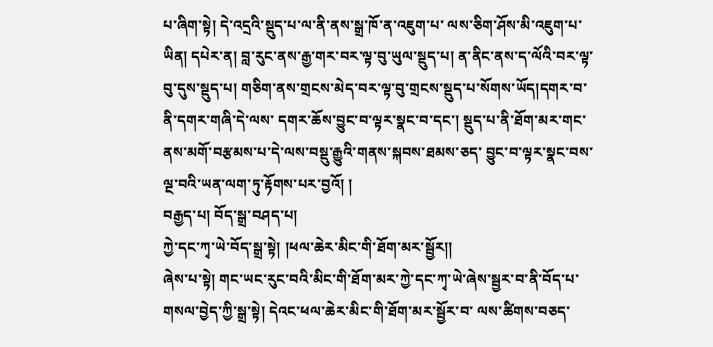པ་ཞིག་སྟེ། དེ་འདྲའི་སྡུད་པ་ལ་ནི་ནས་སྒྲ་ཁོ་ན་འཇུག་པ་ ལས་ཅིག་ཤོས་མི་འཇུག་པ་ཡིན། དཔེར་ན། བླ་རུང་ནས་རྒྱ་གར་བར་ལྟ་བུ་ཡུལ་སྡུད་པ། ན་ནིང་ནས་ད་ལོའི་བར་ལྟ་བུ་དུས་སྡུད་པ། གཅིག་ནས་གྲངས་མེད་བར་ལྟ་བུ་གྲངས་སྡུད་པ་སོགས་ཡོད།དགར་བ་ནི་དགར་གཞི་དེ་ལས་ དགར་ཆོས་བྱུང་བ་ལྟར་སྣང་བ་དང་། སྡུད་པ་ནི་ཐོག་མར་གང་ནས་མགོ་བརྩམས་པ་དེ་ལས་བསྡུ་རྒྱུའི་གནས་སྐབས་ཐམས་ཅད་ བྱུང་བ་ལྟར་སྣང་བས་ལྔ་བའི་ཡན་ལག་ཏུ་རྟོགས་པར་བྱའོ། །
བརྒྱད་པ། བོད་སྒྲ་བཤད་པ།
ཀྱེ་དང་ཀྭ་ཡེ་བོད་སྒྲ་སྟེ། །ཕལ་ཆེར་མིང་གི་ཐོག་མར་སྦྱོར།།
ཞེས་པ་སྟེ། གང་ཡང་རུང་བའི་མིང་གི་ཐོག་མར་ཀྱེ་དང་ཀྭ་ཡེ་ཞེས་སྦྱར་བ་ནི་བོད་པ་གསལ་བྱེད་ཀྱི་སྒྲ་སྟེ། དེའང་ཕལ་ཆེར་མིང་གི་ཐོག་མར་སྦྱོར་བ་ ལས་ཚིགས་བཅད་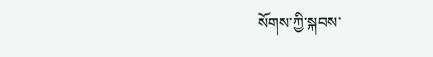སོགས་ཀྱི་སྐབས་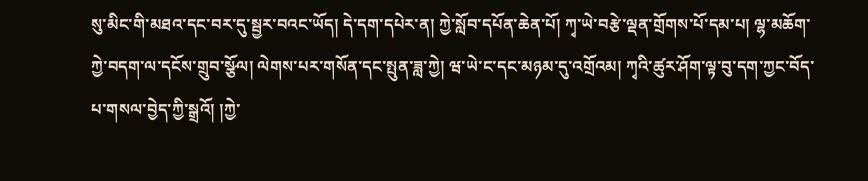སུ་མིང་གི་མཐའ་དང་བར་དུ་སྦྱར་བའང་ཡོད། དེ་དག་དཔེར་ན། ཀྱེ་སློབ་དཔོན་ཆེན་པོ། ཀྭ་ཡེ་བརྩེ་ལྡན་གྲོགས་པོ་དམ་པ། ལྷ་མཆོག་ཀྱེ་བདག་ལ་དངོས་གྲུབ་སྩོལ། ལེགས་པར་གསོན་དང་སྤུན་ཟླ་ཀྱེ། ཝ་ཡེ་ང་དང་མཉམ་དུ་འགྲོའམ། ཀྭའི་ཚུར་ཤོག་ལྟ་བུ་དག་ཀྱང་བོད་པ་གསལ་བྱེད་ཀྱི་སྒྲའོ། །ཀྱེ་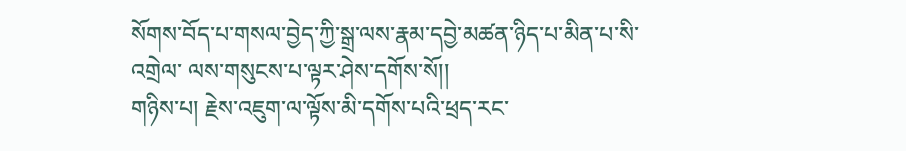སོགས་བོད་པ་གསལ་བྱེད་ཀྱི་སྒྲ་ལས་རྣམ་དབྱེ་མཚན་ཉིད་པ་མིན་པ་སི་འགྲེལ་ ལས་གསུངས་པ་ལྟར་ཤེས་དགོས་སོ།།
གཉིས་པ། རྗེས་འཇུག་ལ་ལྟོས་མི་དགོས་པའི་ཕྲད་རང་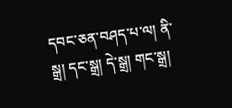དབང་ཅན་བཤད་པ་ལ། ནི་སྒྲ། དང་སྒྲ། དེ་སྒྲ། གང་སྒྲ།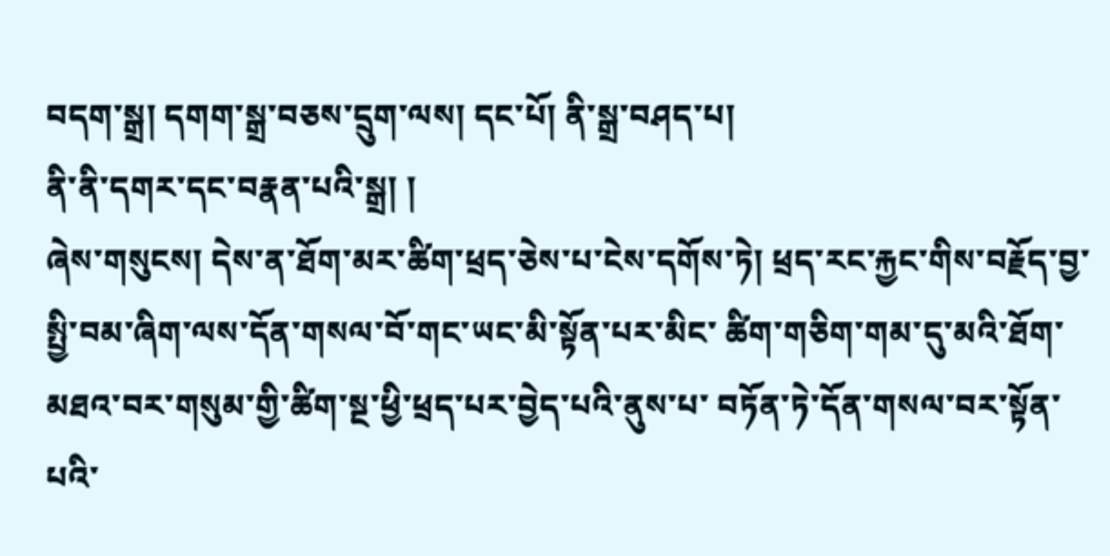བདག་སྒྲ། དགག་སྒྲ་བཅས་དྲུག་ལས། དང་པོ། ནི་སྒྲ་བཤད་པ།
ནི་ནི་དགར་དང་བརྣན་པའི་སྒྲ། །
ཞེས་གསུངས། དེས་ན་ཐོག་མར་ཚིག་ཕྲད་ཅེས་པ་ངེས་དགོས་ཏེ། ཕྲད་རང་རྐྱང་གིས་བརྗོད་བྱ་སྤྱི་བམ་ཞིག་ལས་དོན་གསལ་བོ་གང་ཡང་མི་སྟོན་པར་མིང་ ཚིག་གཅིག་གམ་དུ་མའི་ཐོག་མཐའ་བར་གསུམ་གྱི་ཚིག་སྔ་ཕྱི་ཕྲད་པར་བྱེད་པའི་ནུས་པ་ བཏོན་ཏེ་དོན་གསལ་བར་སྟོན་པའི་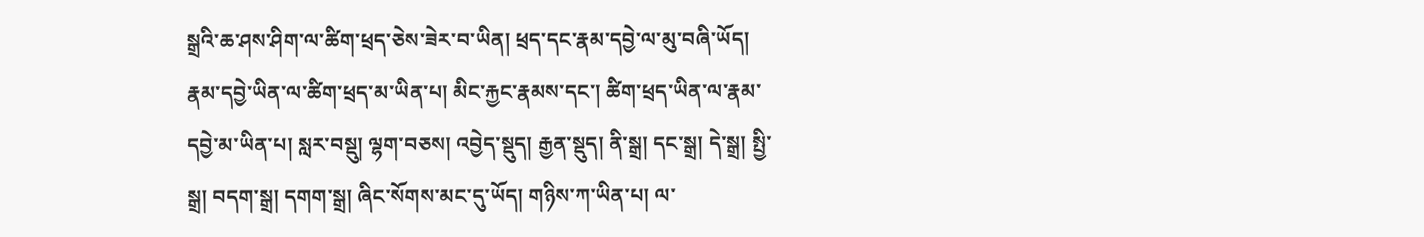སྒྲའི་ཆ་ཤས་ཤིག་ལ་ཚིག་ཕྲད་ཅེས་ཟེར་བ་ཡིན། ཕྲད་དང་རྣམ་དབྱེ་ལ་མུ་བཞི་ཡོད། རྣམ་དབྱེ་ཡིན་ལ་ཚིག་ཕྲད་མ་ཡིན་པ། མིང་རྐྱང་རྣམས་དང་། ཚིག་ཕྲད་ཡིན་ལ་རྣམ་དབྱེ་མ་ཡིན་པ། སླར་བསྡུ། ལྷག་བཅས། འབྱེད་སྡུད། རྒྱན་སྡུད། ནི་སྒྲ། དང་སྒྲ། དེ་སྒྲ། སྤྱི་སྒྲ། བདག་སྒྲ། དགག་སྒྲ། ཞིང་སོགས་མང་དུ་ཡོད། གཉིས་ཀ་ཡིན་པ། ལ་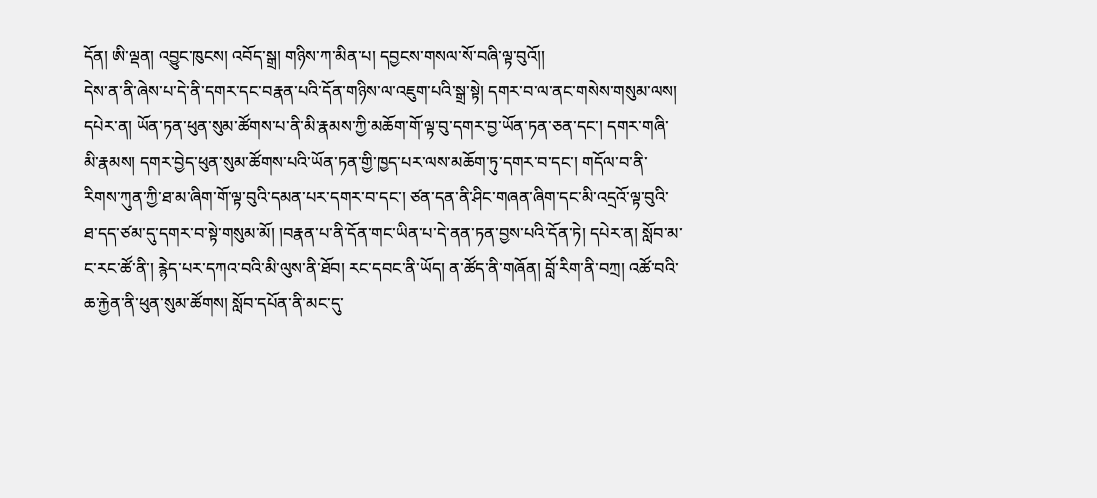དོན། ཨི་ལྡན། འབྱུང་ཁུངས། འབོད་སྒྲ། གཉིས་ཀ་མིན་པ། དབྱངས་གསལ་སོ་བཞི་ལྟ་བུའོ།།
དེས་ན་ནི་ཞེས་པ་དེ་ནི་དགར་དང་བརྣན་པའི་དོན་གཉིས་ལ་འཇུག་པའི་སྒྲ་སྟེ། དགར་བ་ལ་ནང་གསེས་གསུམ་ལས། དཔེར་ན། ཡོན་ཏན་ཕུན་སུམ་ཚོགས་པ་ནི་མི་རྣམས་ཀྱི་མཆོག་གོ་ལྟ་བུ་དགར་བྱ་ཡོན་ཏན་ཅན་དང་། དགར་གཞི་མི་རྣམས། དགར་བྱེད་ཕུན་སུམ་ཚོགས་པའི་ཡོན་ཏན་གྱི་ཁྱད་པར་ལས་མཆོག་ཏུ་དགར་བ་དང་། གདོལ་བ་ནི་རིགས་ཀུན་ཀྱི་ཐ་མ་ཞིག་གོ་ལྟ་བུའི་དམན་པར་དགར་བ་དང་། ཙན་དན་ནི་ཤིང་གཞན་ཞིག་དང་མི་འདྲའོ་ལྟ་བུའི་ཐ་དད་ཙམ་དུ་དགར་བ་སྟེ་གསུམ་མོ། །བརྣན་པ་ནི་དོན་གང་ཡིན་པ་དེ་ནན་ཏན་བྱས་པའི་དོན་ཏེ། དཔེར་ན། སློབ་མ་ང་རང་ཚོ་ནི་། རྙེད་པར་དཀའ་བའི་མི་ལུས་ནི་ཐོབ། རང་དབང་ནི་ཡོད། ན་ཚོད་ནི་གཞོན། བློ་རིག་ནི་བཀྲ། འཚོ་བའི་ཆ་རྐྱེན་ནི་ཕུན་སུམ་ཚོགས། སློབ་དཔོན་ནི་མང་དུ་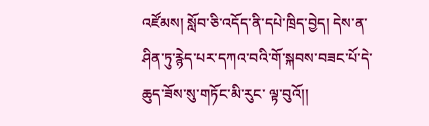འཛོམས། སློབ་ཅི་འདོད་ནི་དཔེ་ཁྲིད་བྱེད། དེས་ན་ཤིན་ཏུ་རྙེད་པར་དཀའ་བའི་གོ་སྐབས་བཟང་པོ་དེ་ཆུད་ཟོས་སུ་གཏོང་མི་རུང་ ལྟ་བུའོ།།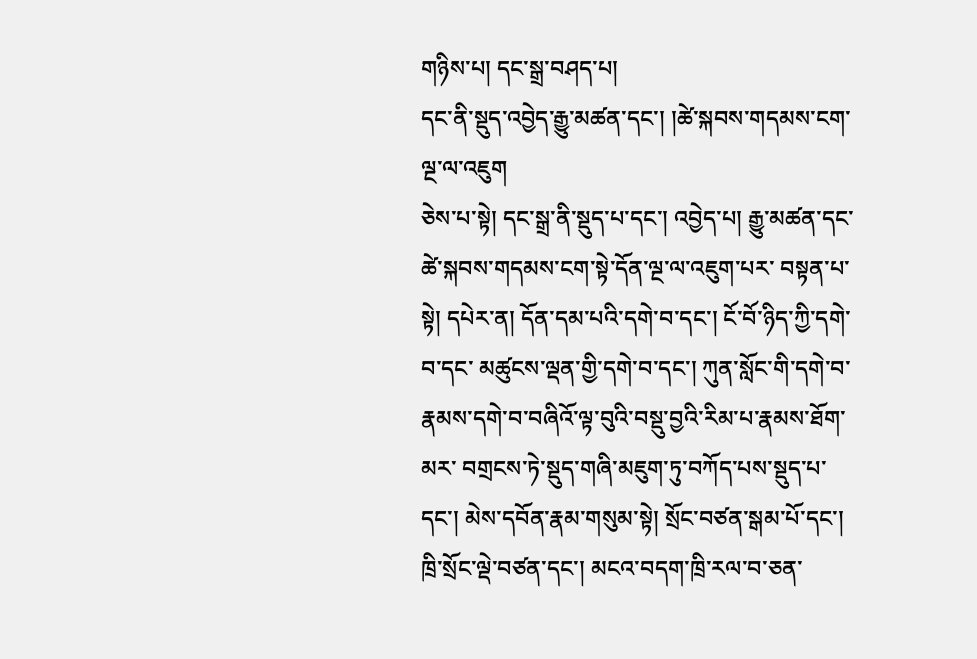གཉིས་པ། དང་སྒྲ་བཤད་པ།
དང་ནི་སྡུད་འབྱེད་རྒྱུ་མཚན་དང་། །ཚེ་སྐབས་གདམས་ངག་ལྔ་ལ་འཇུག
ཅེས་པ་སྟེ། དང་སྒྲ་ནི་སྡུད་པ་དང་། འབྱེད་པ། རྒྱུ་མཚན་དང་ཚེ་སྐབས་གདམས་ངག་སྟེ་དོན་ལྔ་ལ་འཇུག་པར་ བསྟན་པ་སྟེ། དཔེར་ན། དོན་དམ་པའི་དགེ་བ་དང་། ངོ་བོ་ཉིད་ཀྱི་དགེ་བ་དང་ མཚུངས་ལྡན་གྱི་དགེ་བ་དང་། ཀུན་སློང་གི་དགེ་བ་རྣམས་དགེ་བ་བཞིའོ་ལྟ་བུའི་བསྡུ་བྱའི་རིམ་པ་རྣམས་ཐོག་མར་ བགྲངས་ཏེ་སྡུད་གཞི་མཇུག་ཏུ་བཀོད་པས་སྡུད་པ་དང་། མེས་དབོན་རྣམ་གསུམ་སྟེ། སྲོང་བཙན་སྒམ་པོ་དང་། ཁྲི་སྲོང་ལྡེ་བཙན་དང་། མངའ་བདག་ཁྲི་རལ་བ་ཅན་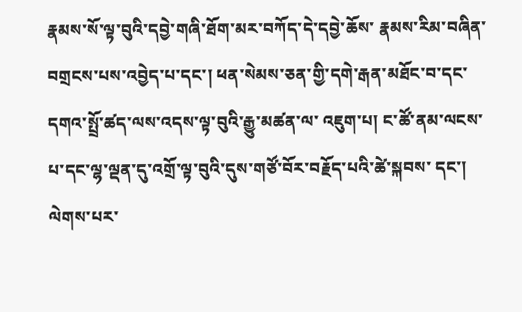རྣམས་སོ་ལྟ་བུའི་དབྱེ་གཞི་ཐོག་མར་བཀོད་དེ་དབྱེ་ཆོས་ རྣམས་རིམ་བཞིན་བགྲངས་པས་འབྱེད་པ་དང་། ཕན་སེམས་ཅན་གྱི་དགེ་རྒན་མཐོང་བ་དང་དགའ་སྤྲོ་ཚད་ལས་འདས་ལྟ་བུའི་རྒྱུ་མཚན་ལ་ འཇུག་པ། ང་ཚོ་ནམ་ལངས་པ་དང་ལྷ་ལྡན་དུ་འགྲོ་ལྟ་བུའི་དུས་གཙོ་བོར་བརྗོད་པའི་ཚེ་སྐབས་ དང་། ལེགས་པར་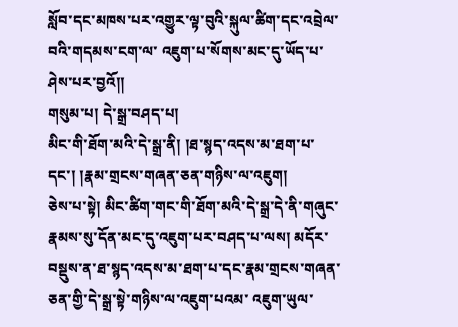སློབ་དང་མཁས་པར་འགྱུར་ལྟ་བུའི་སྐུལ་ཚིག་དང་འབྲེལ་བའི་གདམས་ངག་ལ་ འཇུག་པ་སོགས་མང་དུ་ཡོད་པ་ཤེས་པར་བྱའོ།།
གསུམ་པ། དེ་སྒྲ་བཤད་པ།
མིང་གི་ཐོག་མའི་དེ་སྒྲ་ནི། །ཐ་སྙད་འདས་མ་ཐག་པ་དང་། །རྣམ་གྲངས་གཞན་ཅན་གཉིས་ལ་འཇུག།
ཅེས་པ་སྟེ། མིང་ཚིག་གང་གི་ཐོག་མའི་དེ་སྒྲ་དེ་ནི་གཞུང་རྣམས་སུ་དོན་མང་དུ་འཇུག་པར་བཤད་པ་ལས། མདོར་བསྡུས་ན་ཐ་སྙད་འདས་མ་ཐག་པ་དང་རྣམ་གྲངས་གཞན་ཅན་གྱི་དེ་སྒྲ་སྟེ་གཉིས་ལ་འཇུག་པའམ་ འཇུག་ཡུལ་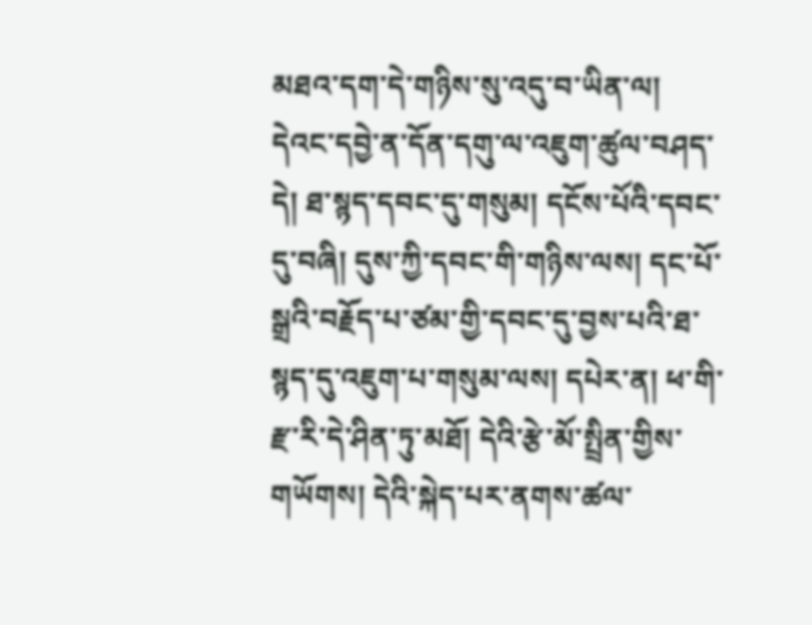མཐའ་དག་དེ་གཉིས་སུ་འདུ་བ་ཡིན་ལ། དེའང་དབྱེ་ན་དོན་དགུ་ལ་འཇུག་ཚུལ་བཤད་དེ། ཐ་སྙད་དབང་དུ་གསུམ། དངོས་པོའི་དབང་དུ་བཞི། དུས་ཀྱི་དབང་གི་གཉིས་ལས། དང་པོ་སྒྲའི་བརྗོད་པ་ཙམ་གྱི་དབང་དུ་བྱས་པའི་ཐ་སྙད་དུ་འཇུག་པ་གསུམ་ལས། དཔེར་ན། ཕ་གི་རྫ་རི་དེ་ཤིན་ཏུ་མཐོ། དེའི་རྩེ་མོ་སྤྲིན་གྱིས་གཡོགས། དེའི་སྐེད་པར་ནགས་ཚལ་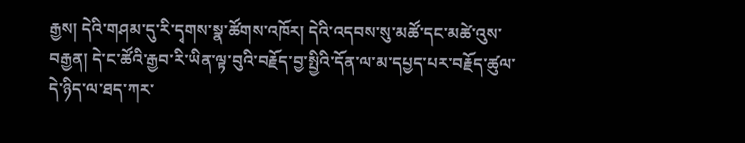རྒྱས། དེའི་གཤམ་དུ་རི་དྭགས་སྣ་ཚོགས་འཁོར། དེའི་འདབས་སུ་མཚོ་དང་མཚེ་འུས་བརྒྱན། དེ་ང་ཚོའི་རྒྱབ་རི་ཡིན་ལྟ་བུའི་བརྗོད་བྱ་སྤྱིའི་དོན་ལ་མ་དཔྱད་པར་བརྗོད་ཚུལ་ དེ་ཉིད་ལ་ཐད་ཀར་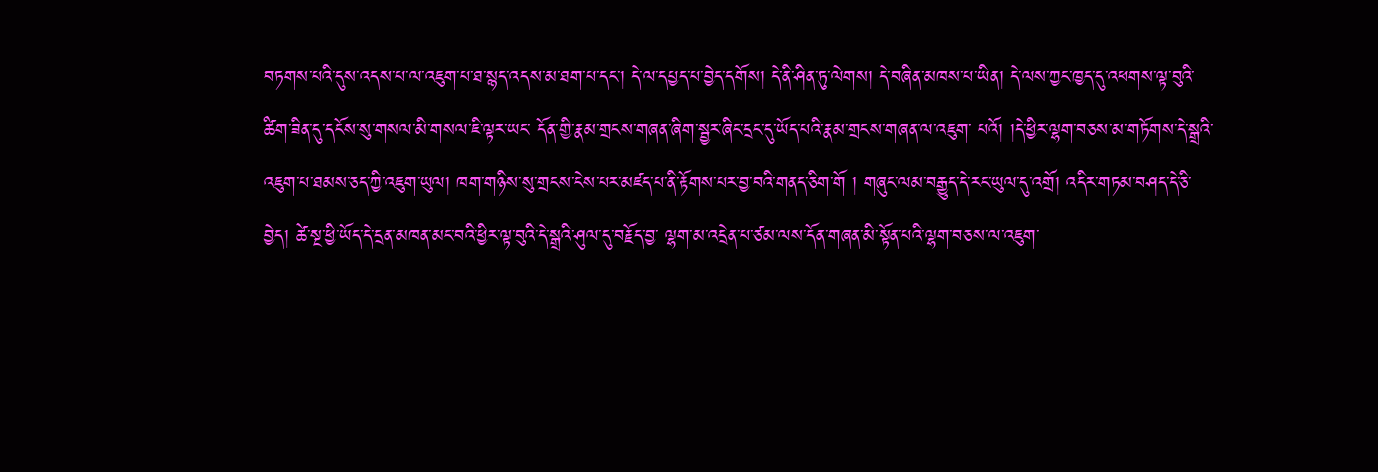བཏགས་པའི་དུས་འདས་པ་ལ་འཇུག་པ་ཐ་སྙད་འདས་མ་ཐག་པ་དང་། དེ་ལ་དཔྱད་པ་བྱེད་དགོས། དེ་ནི་ཤིན་ཏུ་ལེགས། དེ་བཞིན་མཁས་པ་ཡིན། དེ་ལས་ཀྱང་ཁྱད་དུ་འཕགས་ལྟ་བུའི་ཚིག་ཟིན་དུ་དངོས་སུ་གསལ་མི་གསལ་ཇི་ལྟར་ཡང་ དོན་གྱི་རྣམ་གྲངས་གཞན་ཞིག་སྦྱར་ཞིང་དྲང་དུ་ཡོད་པའི་རྣམ་གྲངས་གཞན་ལ་འཇུག་ པའོ། །དེ་ཕྱིར་ལྷག་བཅས་མ་གཏོགས་དེ་སྒྲའི་འཇུག་པ་ཐམས་ཅད་ཀྱི་འཇུག་ཡུལ། ཁག་གཉིས་སུ་གྲངས་ངེས་པར་མཛད་པ་ནི་རྟོགས་པར་བྱ་བའི་གནད་ཅིག་གོ ། གཞུང་ལམ་བརྒྱུད་དེ་རང་ཡུལ་དུ་འགྲོ། འདིར་གཏམ་བཤད་དེ་ཅི་བྱེད། ཚེ་སྔ་ཕྱི་ཡོད་དེ་དྲན་མཁན་མང་བའི་ཕྱིར་ལྟ་བུའི་དེ་སྒྲའི་ཤུལ་དུ་བརྗོད་བྱ་ ལྷག་མ་འདྲེན་པ་ཙམ་ལས་དོན་གཞན་མི་སྟོན་པའི་ལྷག་བཅས་ལ་འཇུག་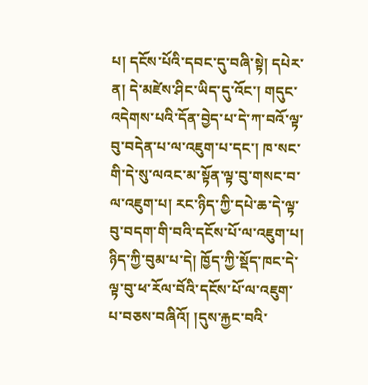པ། དངོས་པོའི་དབང་དུ་བཞི་སྟེ། དཔེར་ན། དེ་མཛེས་ཤིང་ཡིད་དུ་འོང་། གདུང་འདེགས་པའི་དོན་བྱེད་པ་དེ་ཀ་བའོ་ལྟ་བུ་བདེན་པ་ལ་འཇུག་པ་དང་། ཁ་སང་གི་དེ་སུ་ལའང་མ་སྟོན་ལྟ་བུ་གསང་བ་ལ་འཇུག་པ། རང་ཉིད་ཀྱི་དཔེ་ཆ་དེ་ལྟ་བུ་བདག་གི་བའི་དངོས་པོ་ལ་འཇུག་པ། ཉིད་ཀྱི་བུམ་པ་དེ། ཁྱོད་ཀྱི་སྡོད་ཁང་དེ་ལྟ་བུ་ཕ་རོལ་བོའི་དངོས་པོ་ལ་འཇུག་པ་བཅས་བཞིའོ། །དུས་རྐྱང་བའི་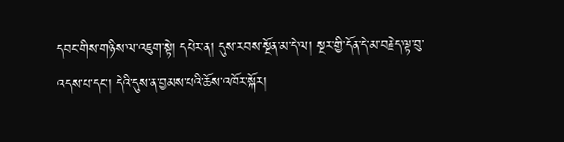དབང་གིས་གཉིས་ལ་འཇུག་སྟེ། དཔེར་ན། དུས་རབས་སྔོན་མ་དེ་ལ། སྔར་གྱི་དོན་དེ་མ་བརྗེད་ལྟ་བུ་འདས་པ་དང་། དེའི་དུས་ན་བྱམས་པའི་ཆོས་འཁོར་སྐོར།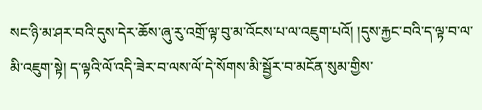སང་ཉི་མ་ཤར་བའི་དུས་དེར་ཆོས་ཞུ་རུ་འགྲོ་ལྟ་བུ་མ་འོངས་པ་ལ་འཇུག་པའོ། །དུས་རྐྱང་བའི་ད་ལྟ་བ་ལ་མི་འཇུག་སྟེ། ད་ལྟའི་ལོ་འདི་ཟེར་བ་ལས་ལོ་དེ་སོགས་མི་སྦྱོར་བ་མངོན་སུམ་གྱིས་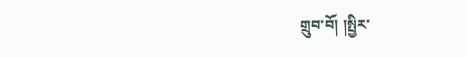གྲུབ་བོ། །སྤྱིར་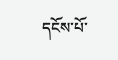དངོས་པོ་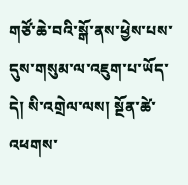གཙོ་ཆེ་བའི་སྒོ་ནས་ཕྱེས་པས་དུས་གསུམ་ལ་འཇུག་པ་ཡོད་དེ། སི་འགྲེལ་ལས། སྔོན་ཚེ་འཕགས་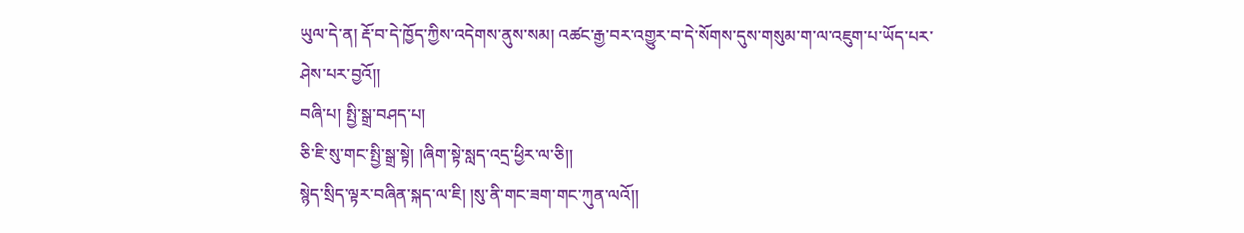ཡུལ་དེ་ན། རྡོ་བ་དེ་ཁྱོད་ཀྱིས་འདེགས་ནུས་སམ། འཚང་རྒྱ་བར་འགྱུར་བ་དེ་སོགས་དུས་གསུམ་ག་ལ་འཇུག་པ་ཡོད་པར་ཤེས་པར་བྱའོ།།
བཞི་པ། སྤྱི་སྒྲ་བཤད་པ།
ཅི་ཇི་སུ་གང་སྤྱི་སྒྲ་སྟེ། །ཞིག་སྟེ་སླད་འདྲ་ཕྱིར་ལ་ཅི།།
སྙེད་སྲིད་ལྟར་བཞིན་སྐད་ལ་ཇི། །སུ་ནི་གང་ཟག་གང་ཀུན་ལའོ།།